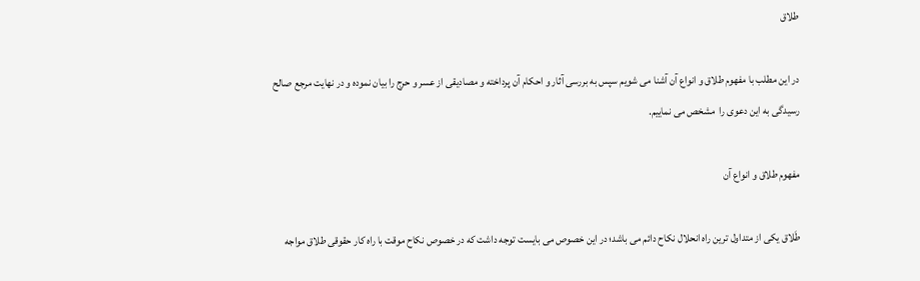طلاق

در این مطلب با مفهوم طلاق و انواع آن آشنا می شویم سپس به بررسی آثار و احکام آن پرداخته و مصادیقی از عسر و حرج را بیان نموده و در نهایت مرجع صالح رسیدگی به این دعوی را  مشخص می نماییم.

مفهوم طلاق و انواع آن

طَلاق یکی از متداول ترین راه انحلال نکاح دائم می باشد؛ در این خصوص می بایست توجه داشت که در خصوص نکاح موقت با راه کار حقوقی طلاق مواجه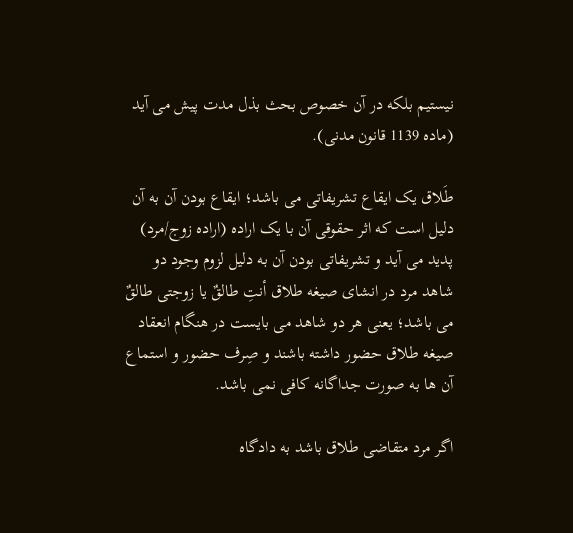نیستیم بلکه در آن خصوص بحث بذل مدت پیش می آید (ماده 1139 قانون مدنی).

طَلاق یک ایقاع تشریفاتی می باشد؛ ایقاع بودن آن به آن دلیل است که اثر حقوقی آن با یک اراده (اراده زوج/مرد) پدید می آید و تشریفاتی بودن آن به دلیل لزوم وجود دو شاهد مرد در انشای صیغه طلاق أنتِ طالقٌ یا زوجتی طالقٌ می باشد؛ یعنی هر دو شاهد می بایست در هنگام انعقاد صیغه طلاق حضور داشته باشند و صِرف حضور و استماع آن ها به صورت جداگانه کافی نمی باشد.

اگر مرد متقاضی طلاق باشد به دادگاه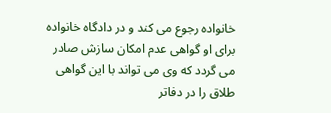خانواده رجوع می کند و در دادگاه خانواده برای او گواهی عدم امکان سازش صادر می گردد که وی می تواند با این گواهی طلاق را در دفاتر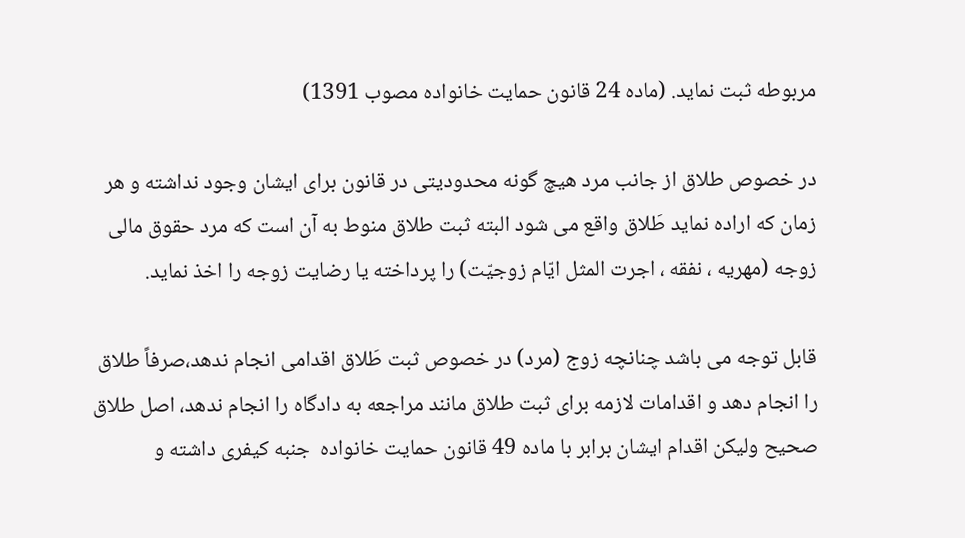مربوطه ثبت نماید. (ماده 24 قانون حمایت خانواده مصوب 1391)

در خصوص طلاق از جانب مرد هیچ گونه محدودیتی در قانون برای ایشان وجود نداشته و هر زمان که اراده نماید طَلاق واقع می شود البته ثبت طلاق منوط به آن است که مرد حقوق مالی زوجه (مهریه ، نفقه ، اجرت المثل ایّام زوجیّت) را پرداخته یا رضایت زوجه را اخذ نماید.

قابل توجه می باشد چنانچه زوج (مرد) در خصوص ثبت طَلاق اقدامی انجام ندهد،صرفاً طلاق را انجام دهد و اقدامات لازمه برای ثبت طلاق مانند مراجعه به دادگاه را انجام ندهد، اصل طلاق صحیح ولیکن اقدام ایشان برابر با ماده 49 قانون حمایت خانواده  جنبه کیفری داشته و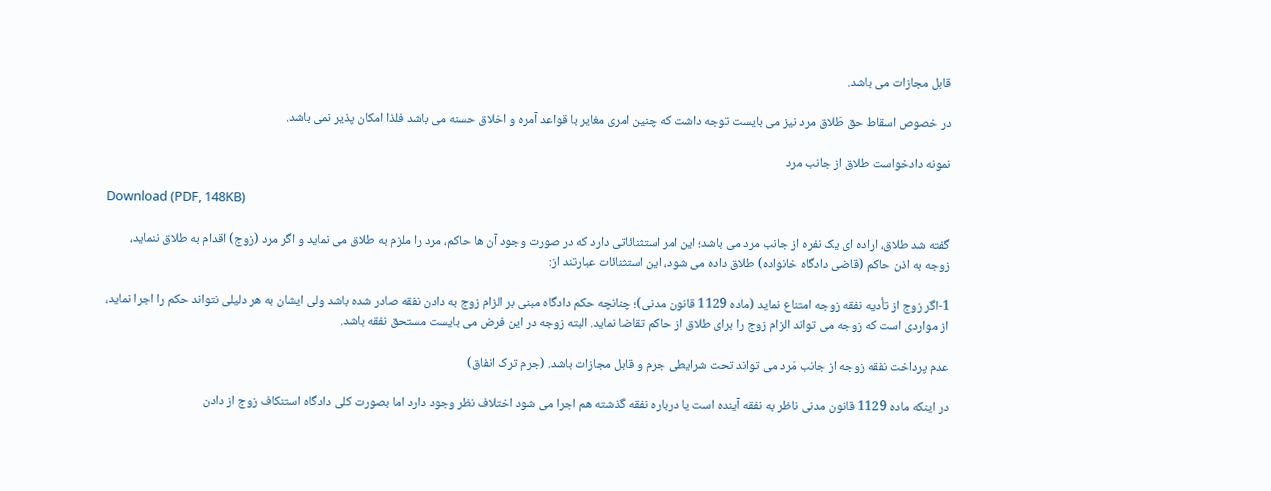قابل مجازات می باشد.

در خصوص اسقاط حق طَلاق مرد نیز می بایست توجه داشت که چنین امری مغایر با قواعد آمره و اخلاق حسنه می باشد فلذا امکان پذیر نمی باشد.

نمونه دادخواست طلاق از جانب مرد

Download (PDF, 148KB)

گفته شد طلاق، اراده ای یک نفره از جانب مرد می باشد؛ این امر استثنائاتی دارد که در صورت وجود آن ها حاکم، مرد را ملزم به طلاق می نماید و اگر مرد (زوج) اقدام به طلاق ننماید، زوجه به اذن حاکم (قاضی دادگاه خانواده) طلاق داده می شود، این استثنائات عبارتند از:

1-اگر زوج از تأدیه نفقه زوجه امتناع نماید (ماده 1129 قانون مدنی)؛ چنانچه حکم دادگاه مبنی بر الزام زوج به دادن نفقه صادر شده باشد ولی ایشان به هر دلیلی نتواند حکم را اجرا نماید، از مواردی است که زوجه می تواند الزام زوج را برای طلاق از حاکم تقاضا نماید. البته زوجه در این فرض می بایست مستحق نفقه باشد.

عدم پرداخت نفقه زوجه از جانب مَرد می تواند تحت شرایطی جرم و قابل مجازات باشد. (جرم ترک انفاق)

در اینکه ماده 1129 قانون مدنی ناظر به نفقه آینده است یا درباره نفقه گذشته هم اجرا می شود اختلاف نظر وجود دارد اما بصورت کلی دادگاه استنکاف زوج از دادن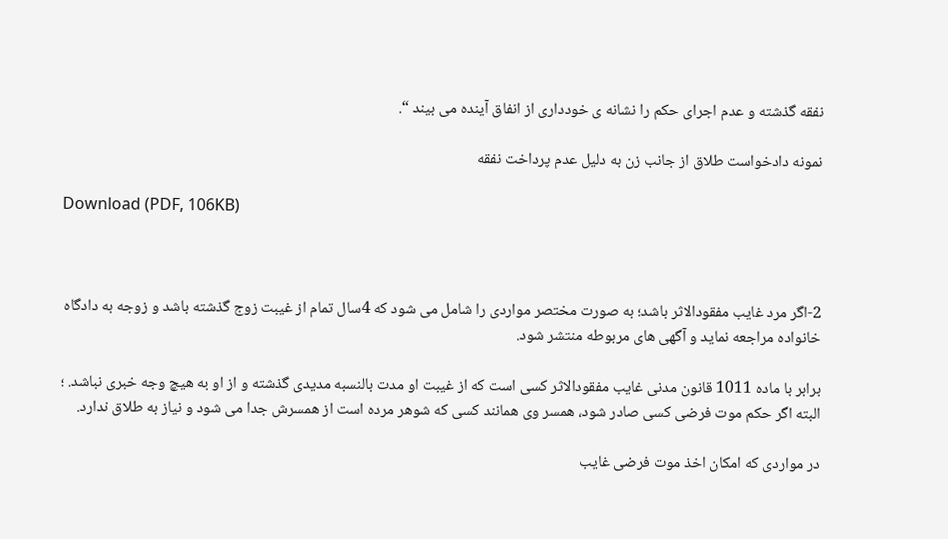نفقه گذشته و عدم اجرای حکم را نشانه ی خودداری از انفاق آینده می بیند “.

نمونه دادخواست طلاق از جانب زن به دلیل عدم پرداخت نفقه

Download (PDF, 106KB)



2-اگر مرد غایب مفقودالاثر باشد؛ به صورت مختصر مواردی را شامل می شود که 4سال تمام از غیبت زوج گذشته باشد و زوجه به دادگاه خانواده مراجعه نماید و آگهی های مربوطه منتشر شود.

برابر با ماده 1011 قانون مدنی غایب مفقودالاثر کسی است که از غیبت او مدت بالنسبه مدیدی گذشته و از او به هیچ وجه خبری نباشد. ؛ البته اگر حکم موت فرضی کسی صادر شود، همسر وی همانند کسی که شوهر مرده است از همسرش جدا می شود و نیاز به طلاق ندارد.

در مواردی که امکان اخذ موت فرضی غایب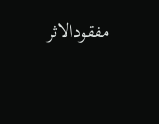مفقودالاثر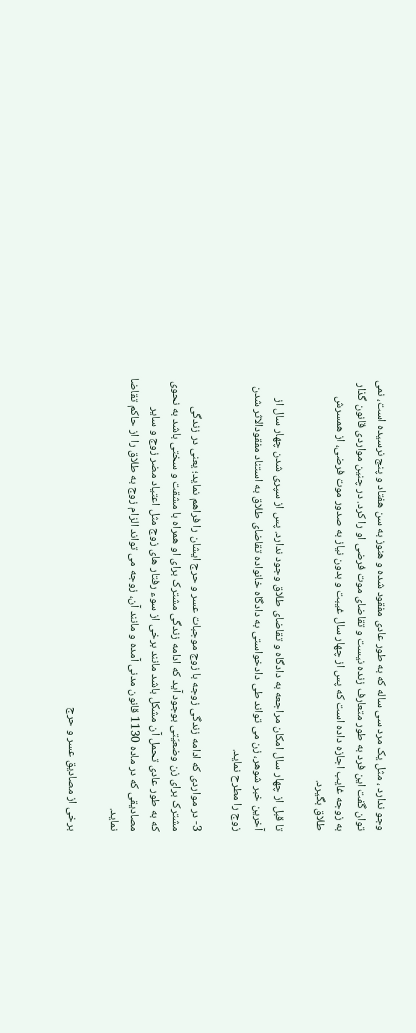وجو ندارد ، مثل یک مرد سی ساله که به طور عادی مفقود شده و هنوز به سن هفتاد و پنج نرسیده است، نمی توان گفت این فرد به طور متعارف زنده نیست و تقاضای موت فرضی او را کرد. در چنین مواردی قانون گذار به زوجه غایب اجازه داده است که پس از چهار سال غیبت و بدون نیاز به صدور موت فرضی، از همسرش طلاق بگیرد.

تا قبل از چهار سال امکان مراجعه به دادگاه و تقاضای طلاق وجود ندارد. پس از سپری شدن چهار سال از آخرین خبر شوهر، زن می تواند طی دادخواستی به دادگاه خانواده تقاضای طلاق به استناد مفقودالاثر شدن زوج را مطرح نماید.

3- در مواردی که ادامه زندگی زوجه با زوج موجبات عسر و حرج ایشان را فراهم نماید؛ یعنی در زندگی مشترک برای زن وضعیّتی بوجود آید که ادامه زندگی مشترک برای او همراه با مشقت و سختی باشد به نحوی که به طور عادی تحمل آن مشکل باشد مانند برخی از سوء رفتار های زوج مثل اعتیاد مضر زوج و سایر مصادیقی که در ماده 1130 قانون مدنی آمده و مانند آن، زوجه می تواند الزام زوج به طلاق را از حاکم تقاضا نماید.

برخی از مصادیق عسر و حرج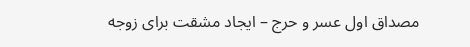مصداق اول عسر و حرج – ایجاد مشقت برای زوجه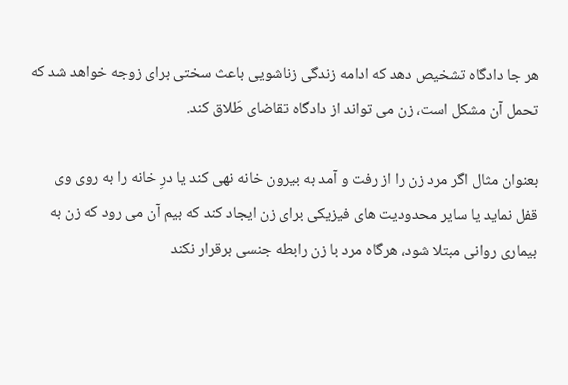هر جا دادگاه تشخیص دهد که ادامه زندگی زناشویی باعث سختی برای زوجه خواهد شد که تحمل آن مشکل است، زن می تواند از دادگاه تقاضای طَلاق کند.

بعنوان مثال اگر مرد زن را از رفت و آمد به بیرون خانه نهی کند یا درِ خانه را به روی وی قفل نماید یا سایر محدودیت های فیزیکی برای زن ایجاد کند که بیم آن می رود که زن به بیماری روانی مبتلا شود، هرگاه مرد با زن رابطه جنسی برقرار نکند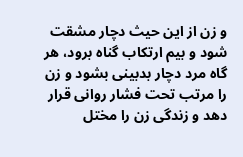و زن از این حیث دچار مشقت شود و بیم ارتکاب گناه برود، هر گاه مرد دچار بدبینی بشود و زن را مرتب تحت فشار روانی قرار دهد و زندگی زن را مختل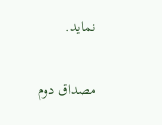نماید.

مصداق دوم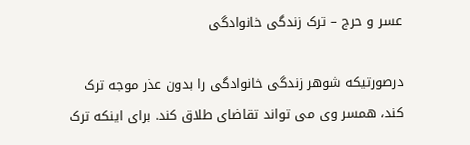عسر و حرج – ترک زندگی خانوادگی

درصورتیکه شوهر زندگی خانوادگی را بدون عذر موجه ترک کند، همسر وی می تواند تقاضای طلاق کند. برای اینکه ترک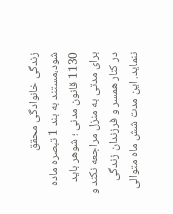زندگی خانوادگی محقق شود،مستند به بند 1 تبصره ماده 1130 قانون مدنی ؛ شوهر باید برای مدتی به منزل مراجعه نکند و در کنار همسر و فرزندان زندگی ننماید. این مدت شش ماه متوالی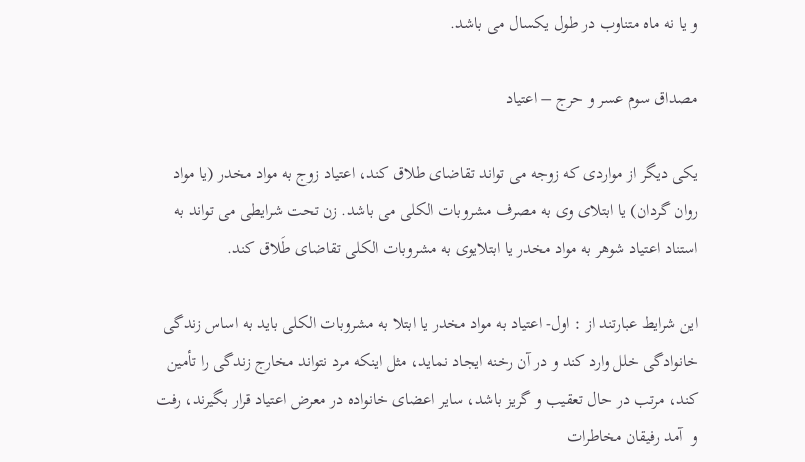و یا نه ماه متناوب در طول یکسال می باشد.

مصداق سوم عسر و حرج – اعتیاد

یکی دیگر از مواردی که زوجه می تواند تقاضای طلاق کند، اعتیاد زوج به مواد مخدر (یا مواد روان گردان) یا ابتلای وی به مصرف مشروبات الکلی می باشد. زن تحت شرایطی می تواند به استناد اعتیاد شوهر به مواد مخدر یا ابتلایوی به مشروبات الکلی تقاضای طَلاق کند.

این شرایط عبارتند از : اول- اعتیاد به مواد مخدر یا ابتلا به مشروبات الکلی باید به اساس زندگی خانوادگی خلل وارد کند و در آن رخنه ایجاد نماید، مثل اینکه مرد نتواند مخارج زندگی را تأمین کند، مرتب در حال تعقیب و گریز باشد، سایر اعضای خانواده در معرض اعتیاد قرار بگیرند، رفت و  آمد رفیقان مخاطرات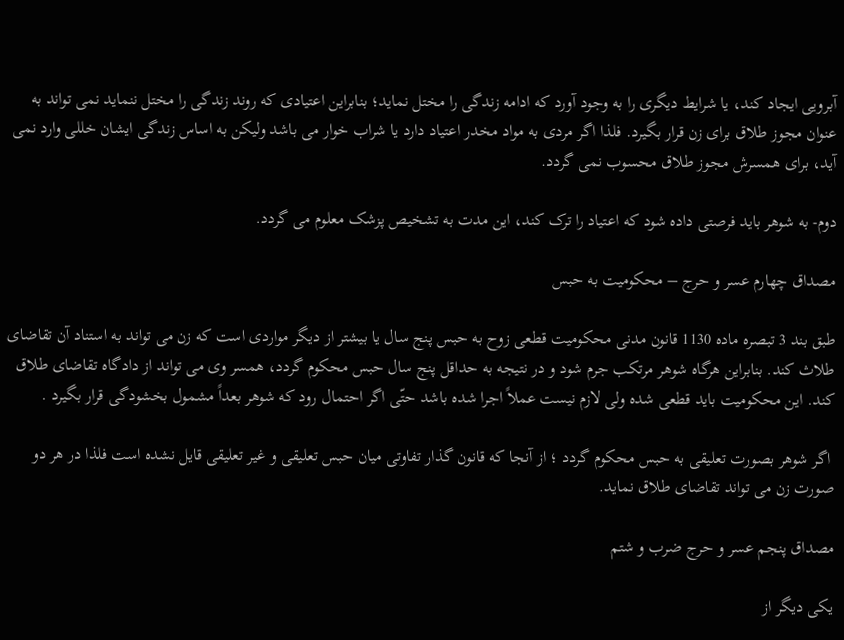آبرویی ایجاد کند، یا شرایط دیگری را به وجود آورد که ادامه زندگی را مختل نماید؛ بنابراین اعتیادی که روند زندگی را مختل ننماید نمی تواند به عنوان مجوز طلاق برای زن قرار بگیرد. فلذا اگر مردی به مواد مخدر اعتیاد دارد یا شراب خوار می باشد ولیکن به اساس زندگی ایشان خللی وارد نمی آید، برای همسرش مجوز طلاق محسوب نمی گردد.

دوم- به شوهر باید فرصتی داده شود که اعتیاد را ترک کند، این مدت به تشخیص پزشک معلوم می گردد.

مصداق چهارم عسر و حرج – محکومیت به حبس

طبق بند 3 تبصره ماده 1130 قانون مدنی محکومیت قطعی زوح به حبس پنج سال یا بیشتر از دیگر مواردی است که زن می تواند به استناد آن تقاضای طلاث کند. بنابراین هرگاه شوهر مرتکب جرم شود و در نتیجه به حداقل پنج سال حبس محکوم گردد، همسر وی می تواند از دادگاه تقاضای طلاق کند. این محکومیت باید قطعی شده ولی لازم نیست عملاً اجرا شده باشد حتّی اگر احتمال رود که شوهر بعداً مشمول بخشودگی قرار بگیرد .

 اگر شوهر بصورت تعلیقی به حبس محکوم گردد ؛ از آنجا که قانون گذار تفاوتی میان حبس تعلیقی و غیر تعلیقی قایل نشده است فلذا در هر دو صورت زن می تواند تقاضای طلاق نماید.

مصداق پنجم عسر و حرج ضرب و شتم

یکی دیگر از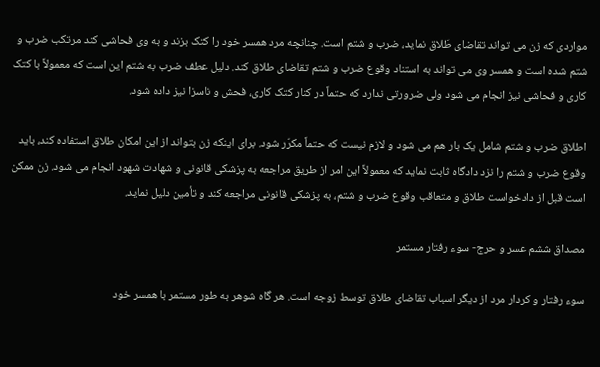مواردی که زن می تواند تقاضای طَلاق نماید، ضرب و شتم است. چنانچه مرد همسر خود را کتک بزند و به وی فحاشی کند مرتکب ضرب و شتم شده است و همسر وی می تواند به استناد وقوع ضرب و شتم تقاضای طلاق کند. دلیل عطف ضرب به شتم این است که معمولاً با کتک کاری و فحاشی نیز انجام می شود ولی ضرورتی ندارد که حتماً در کنار کتک کاری، فحش و ناسزا نیز داده شود.

اطلاق ضرب و شتم شامل یک بار هم می شود و لازم نیست که حتماً مکرّر شود. برای اینکه زن بتواند از این امکان طلاق استفاده کند، باید وقوع ضرب و شتم را نزد دادگاه ثابت نماید که معمولاً این امر از طریق مراجعه به پزشکی قانونی و شهادت شهود انجام می شود. زن ممکن است قبل از دادخواست طلاق و متعاقب وقوع ضرب و شتم، به پزشکی قانونی مراجعه کند و تأمین دلیل نماید.

مصداق ششم عسر و حرج- سوء رفتار مستمر

سوء رفتار و کردار مرد از دیگر اسباب تقاضای طلاق توسط زوجه است. هر گاه شوهر به طور مستمر با همسر خود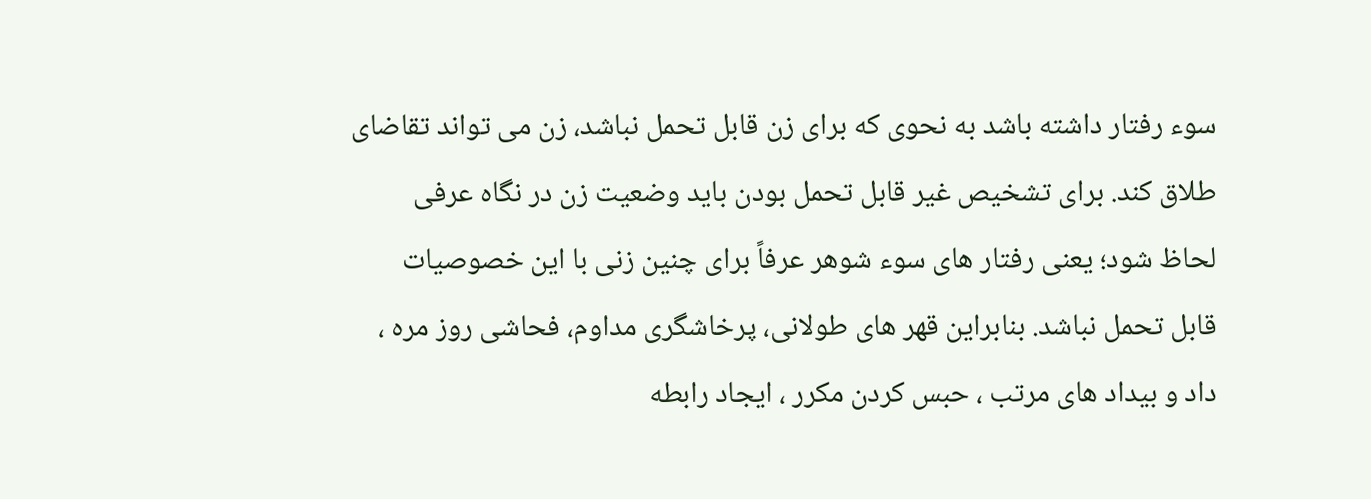سوء رفتار داشته باشد به نحوی که برای زن قابل تحمل نباشد، زن می تواند تقاضای طلاق کند. برای تشخیص غیر قابل تحمل بودن باید وضعیت زن در نگاه عرفی لحاظ شود؛ یعنی رفتار های سوء شوهر عرفاً برای چنین زنی با این خصوصیات قابل تحمل نباشد. بنابراین قهر های طولانی، پرخاشگری مداوم، فحاشی روز مره ، داد و بیداد های مرتب ، حبس کردن مکرر ، ایجاد رابطه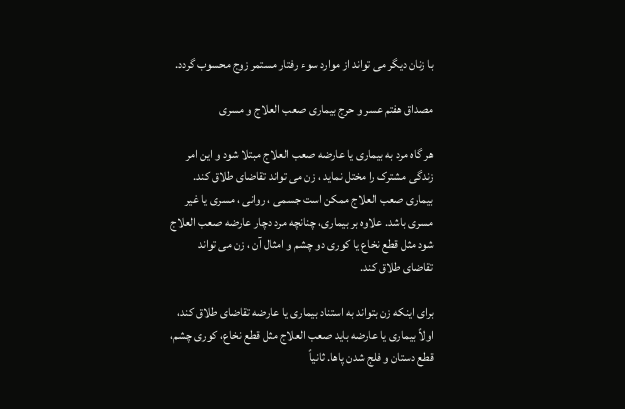با زنان دیگر می تواند از موارد سوء رفتار مستمر زوج محسوب گردد.

مصداق هفتم عسر و حرج بیماری صعب العلاج و مسری

هر گاه مرد به بیماری یا عارضه صعب العلاج مبتلا شود و این امر زندگی مشترک را مختل نماید ، زن می تواند تقاضای طلاق کند. بیماری صعب العلاج ممکن است جسمی ، روانی ، مسری یا غیر مسری باشد. علاوه بر بیماری، چنانچه مرد دچار عارضه صعب العلاج شود مثل قطع نخاع یا کوری دو چشم و امثال آن ، زن می تواند تقاضای طلاق کند.

برای اینکه زن بتواند به استناد بیماری یا عارضه تقاضای طلاق کند، اولاً بیماری یا عارضه باید صعب العلاج مثل قطع نخاع، کوری چشم، قطع دستان و فلج شدن پاها. ثانیاً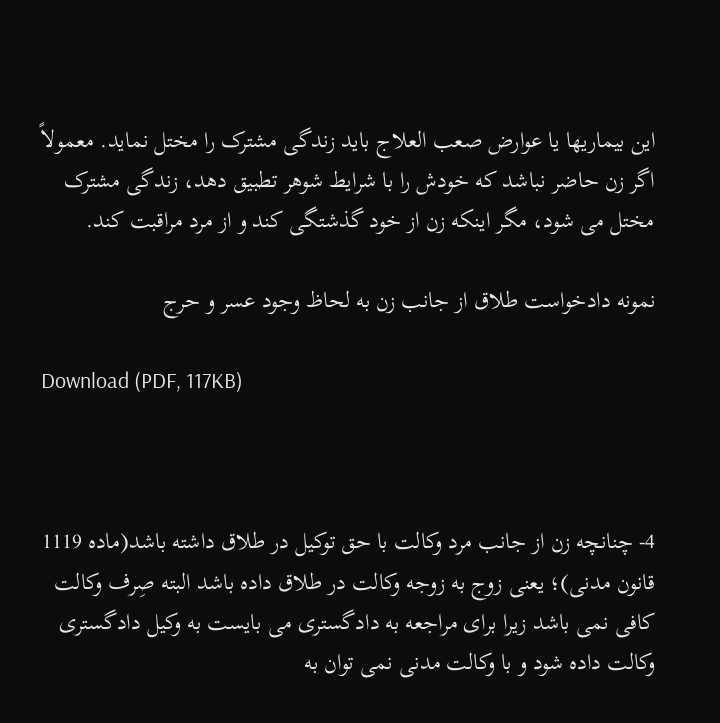این بیماریها یا عوارض صعب العلاج باید زندگی مشترک را مختل نماید. معمولاً اگر زن حاضر نباشد که خودش را با شرایط شوهر تطبیق دهد، زندگی مشترک مختل می شود، مگر اینکه زن از خود گذشتگی کند و از مرد مراقبت کند.

نمونه دادخواست طلاق از جانب زن به لحاظ وجود عسر و حرج

Download (PDF, 117KB)



4- چنانچه زن از جانب مرد وکالت با حق توکیل در طلاق داشته باشد(ماده 1119 قانون مدنی)؛ یعنی زوج به زوجه وکالت در طلاق داده باشد البته صِرف وکالت کافی نمی باشد زیرا برای مراجعه به دادگستری می بایست به وکیل دادگستری وکالت داده شود و با وکالت مدنی نمی توان به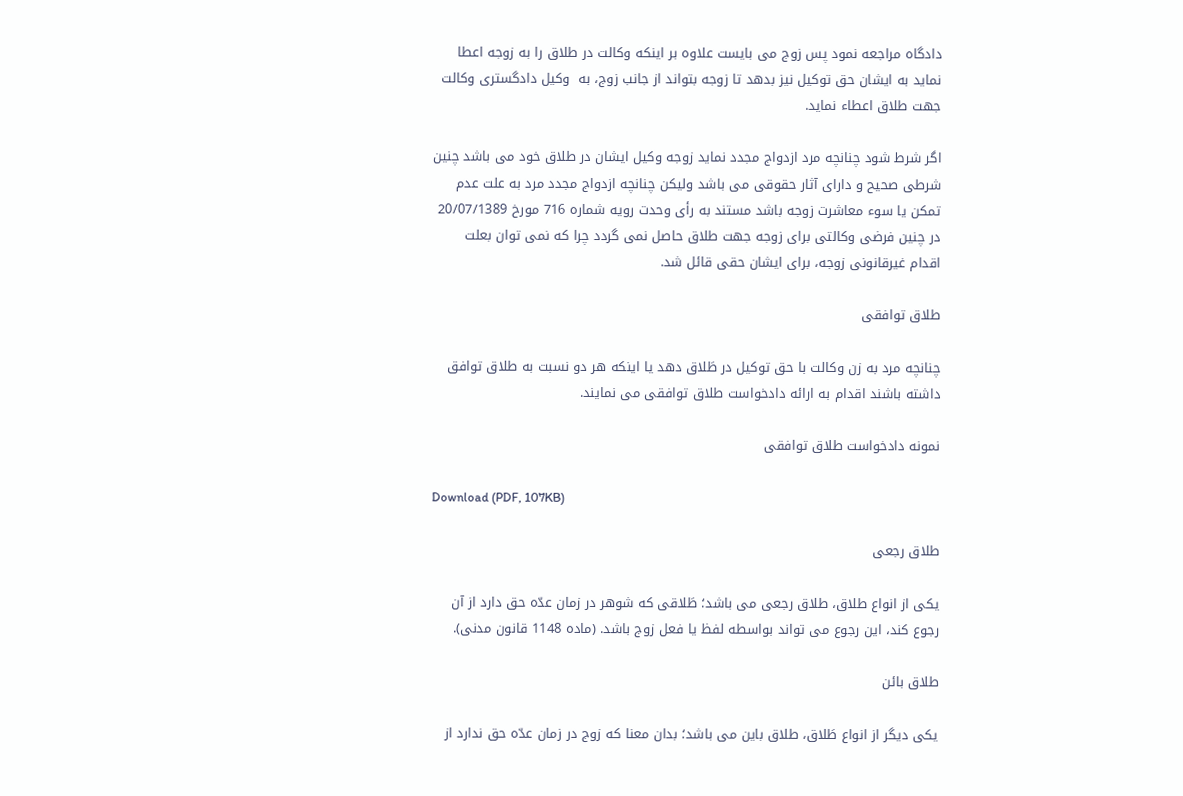دادگاه مراجعه نمود پس زوج می بایست علاوه بر اینکه وکالت در طلاق را به زوجه اعطا نماید به ایشان حق توکیل نیز بدهد تا زوجه بتواند از جانب زوج، به  وکیل دادگستری وکالت جهت طلاق اعطاء نماید.

اگر شرط شود چنانچه مرد ازدواج مجدد نماید زوجه وکیل ایشان در طلاق خود می باشد چنین شرطی صحیح و دارای آثار حقوقی می باشد ولیکن چنانچه ازدواج مجدد مرد به علت عدم تمکن یا سوء معاشرت زوجه باشد مستند به رأی وحدت رویه شماره 716 مورخ 20/07/1389 در چنین فرضی وکالتی برای زوجه جهت طلاق حاصل نمی گردد چرا که نمی توان بعلت اقدام غیرقانونی زوجه، برای ایشان حقی قائل شد.

طلاق توافقی

چنانچه مرد به زن وکالت با حق توکیل در طَلاق دهد یا اینکه هر دو نسبت به طلاق توافق داشته باشند اقدام به ارائه دادخواست طلاق توافقی می نمایند.

نمونه دادخواست طلاق توافقی

Download (PDF, 107KB)

طلاق رجعی

یکی از انواع طلاق، طلاق رجعی می باشد؛ طَلاقی که شوهر در زمان عدّه حق دارد از آن رجوع کند، این رجوع می تواند بواسطه لفظ یا فعل زوج باشد. (ماده 1148 قانون مدنی).

طلاق بائن

یکی دیگر از انواع طَلاق، طلاق باین می باشد؛ بدان معنا که زوج در زمان عدّه حق ندارد از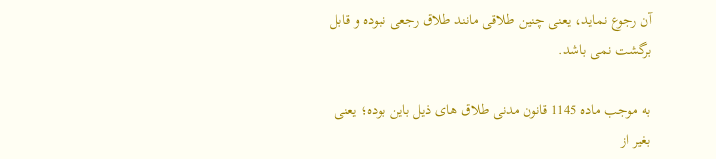آن رجوع نماید، یعنی چنین طلاقی مانند طلاق رجعی نبوده و قابل برگشت نمی باشد.

به موجب ماده 1145 قانون مدنی طلاق های ذیل باین بوده؛ یعنی بغیر از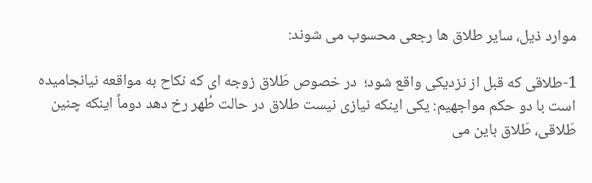موارد ذیل، سایر طلاق ها رجعی محسوب می شوند:

1-طلاقی که قبل از نزدیکی واقع شود؛  در خصوص طَلاق زوجه ای که نکاح به مواقعه نیانجامیده است با دو حکم مواجهیم: یکی اینکه نیازی نیست طلاق در حالت طُهر رخ دهد دوماً اینکه چنین طَلاقی، طَلاق باین می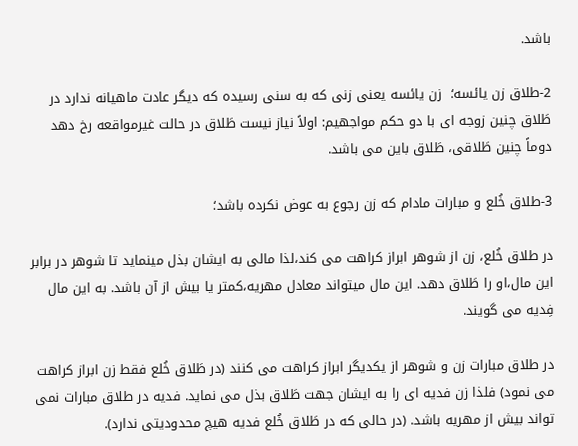باشد.

2-طلاق زن یائسه؛  زن یائسه یعنی زنی که به سنی رسیده که دیگر عادت ماهیانه ندارد در طَلاق چنین زوجه ای با دو حکم مواجهیم: اولاً نیاز نیست طَلاق در حالت غیرمواقعه رخ دهد دوماً چنین طَلاقی، طَلاق باین می باشد.

3-طلاق خُلع و مبارات مادام که زن رجوع به عوض نکرده باشد؛

در طلاق خُلع، زن از شوهر ابراز کراهت می کند،لذا مالی به ایشان بذل مینماید تا شوهر در برابر این مال،او را طَلاق دهد. این مال میتواند معادل مهریه،کمتر یا بیش از آن باشد. به این مال فِدیه می گویند.

در طلاق مبارات زن و شوهر از یکدیگر ابراز کراهت می کنند (در طَلاق خُلع فقط زن ابراز کراهت می نمود) فلذا زن فدیه ای را به ایشان جهت طَلاق بذل می نماید. فدیه در طلاق مبارات نمی تواند بیش از مهریه باشد. (در حالی که در طَلاق خُلع فدیه هیچ محدودیتی ندارد).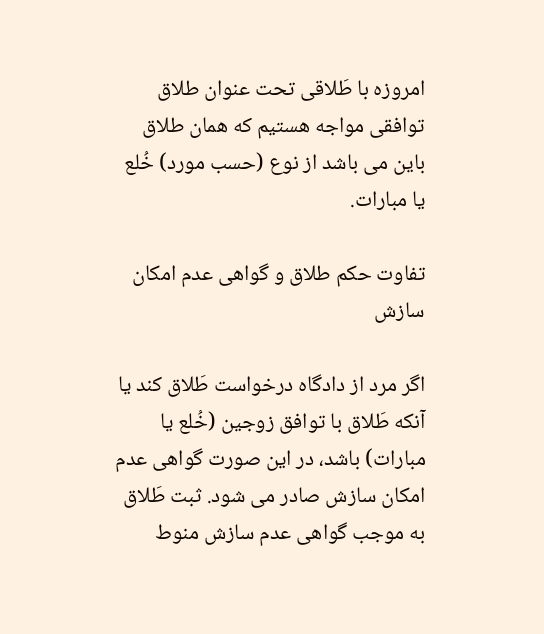امروزه با طَلاقی تحت عنوان طلاق توافقی مواجه هستیم که همان طلاق باین می باشد از نوع (حسب مورد) خُلع یا مبارات.

تفاوت حکم طلاق و گواهی عدم امکان سازش

اگر مرد از دادگاه درخواست طَلاق کند یا آنکه طَلاق با توافق زوجین (خُلع یا مبارات) باشد، در این صورت گواهی عدم امکان سازش صادر می شود. ثبت طَلاق به موجب گواهی عدم سازش منوط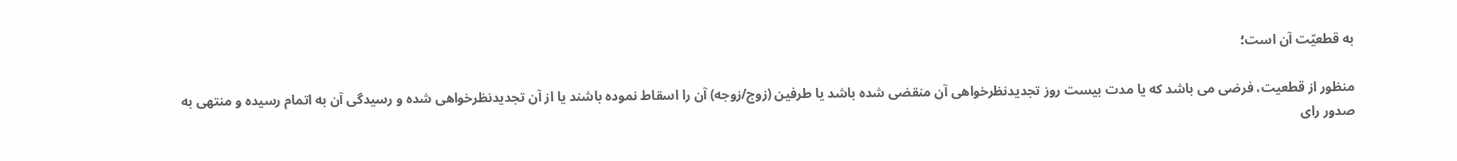به قطعیّت آن است؛

منظور از قطعیت، فرضی می باشد که یا مدت بیست روز تجدیدنظرخواهی آن منقضی شده باشد یا طرفین (زوج/زوجه) آن را اسقاط نموده باشند یا از آن تجدیدنظرخواهی شده و رسیدگی آن به اتمام رسیده و منتهی به صدور رای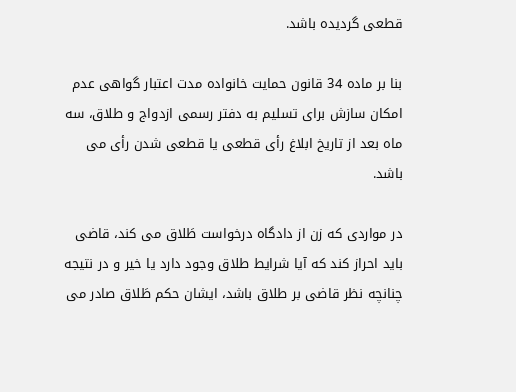قطعی گردیده باشد.

بنا بر ماده 34 قانون حمایت خانواده مدت اعتبار گواهی عدم امکان سازش برای تسلیم به دفتر رسمی ازدواج و طلاق، سه ماه بعد از تاریخ ابلاغ رأی قطعی یا قطعی شدن رأی می باشد.

در مواردی که زن از دادگاه درخواست طَلاق می کند، قاضی باید احراز کند که آیا شرایط طلاق وجود دارد یا خیر و در نتیجه چنانچه نظر قاضی بر طلاق باشد، ایشان حکم طَلاق صادر می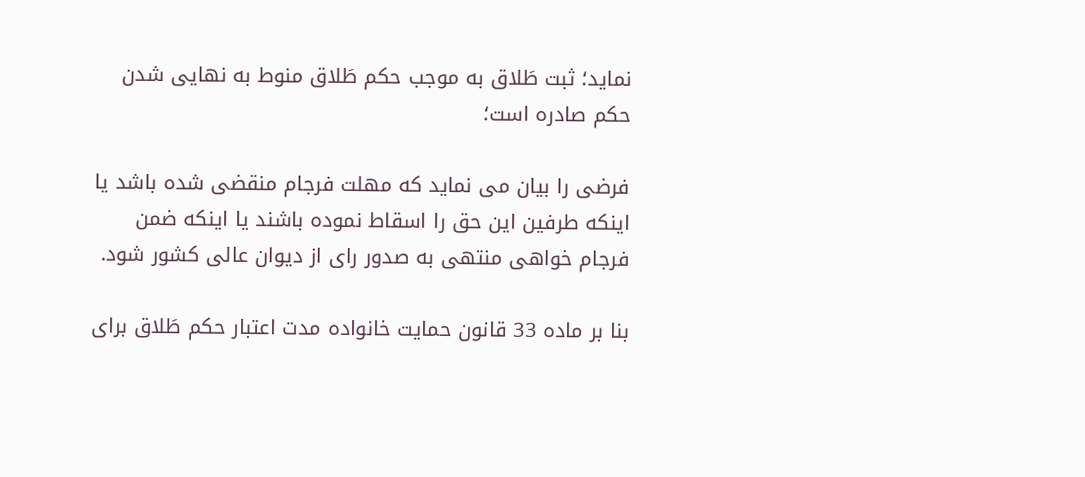نماید؛ ثبت طَلاق به موجب حکم طَلاق منوط به نهایی شدن حکم صادره است؛

فرضی را بیان می نماید که مهلت فرجام منقضی شده باشد یا اینکه طرفین این حق را اسقاط نموده باشند یا اینکه ضمن فرجام خواهی منتهی به صدور رای از دیوان عالی کشور شود.

بنا بر ماده 33 قانون حمایت خانواده مدت اعتبار حکم طَلاق برای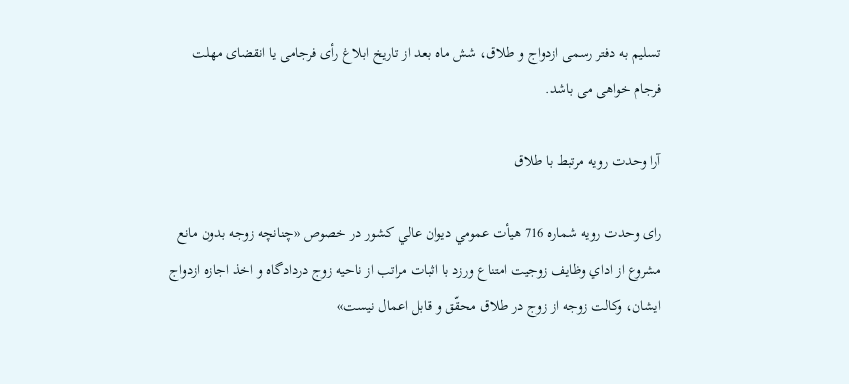تسلیم به دفتر رسمی ازدواج و طلاق، شش ماه بعد از تاریخ ابلاغ رأی فرجامی یا انقضای مهلت فرجام خواهی می باشد.

آرا وحدت رویه مرتبط با طلاق

رای وحدت رویه شماره 716 هيأت عمومي ديوان عالي كشور در خصوص «چنانچه زوجه بدون مانع مشروع از اداي وظايف زوجيت امتناع ورزد با اثبات مراتب از ناحيه زوج دردادگاه و اخذ اجازه ازدواج ایشان، وكالت زوجه از زوج در طلاق محقّق و قابل اعمال نيست»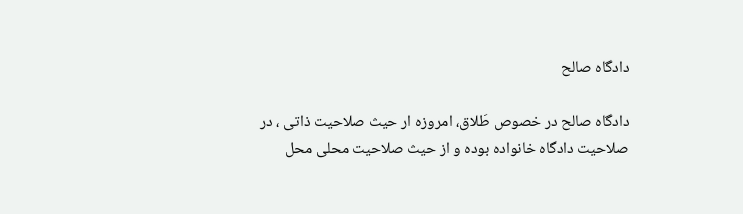دادگاه صالح

دادگاه صالح در خصوص طَلاق، امروزه ار حیث صلاحیت ذاتی ، در صلاحیت دادگاه خانواده بوده و از حیث صلاحیت محلی محل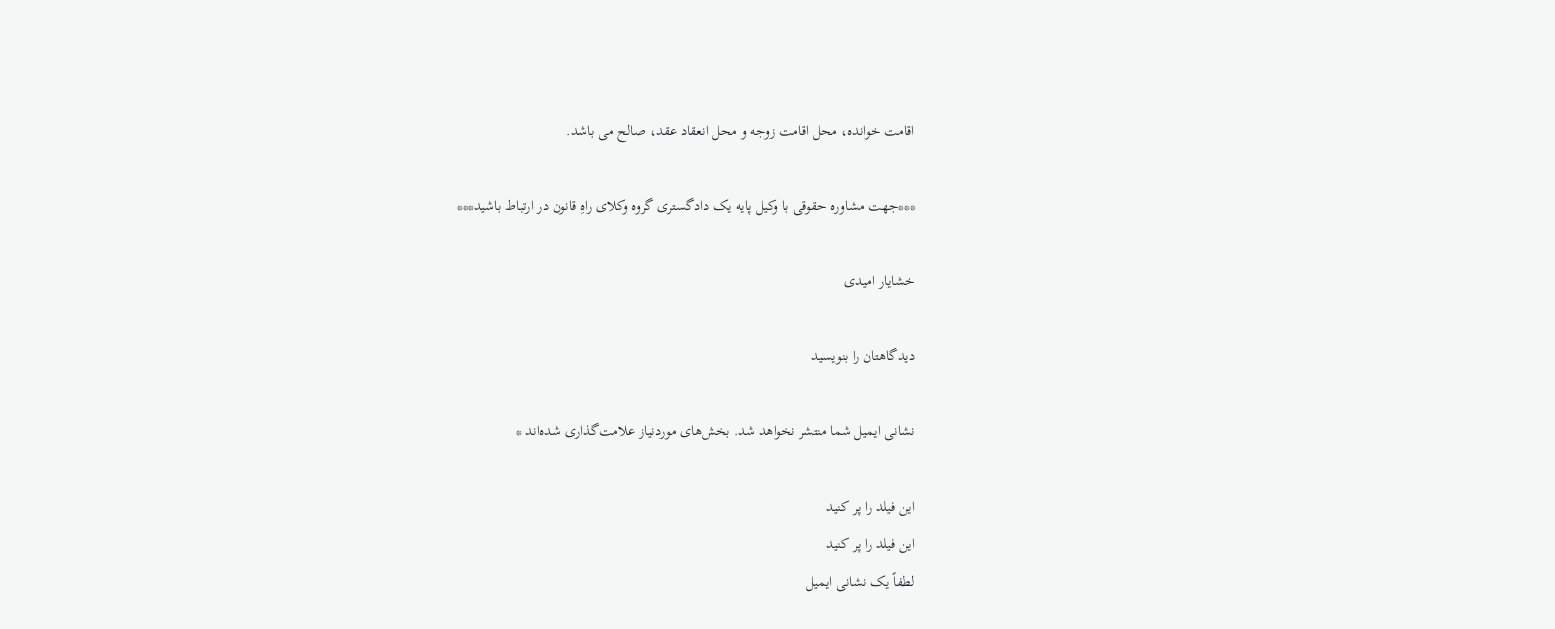اقامت خوانده، محل اقامت زوجه و محل انعقاد عقد، صالح می باشد.

***جهت مشاوره حقوقی با وکیل پایه یک دادگستری گروه وکلای راهِ قانون در ارتباط باشید***

خشایار امیدی

دیدگاهتان را بنویسید

نشانی ایمیل شما منتشر نخواهد شد. بخش‌های موردنیاز علامت‌گذاری شده‌اند *

این فیلد را پر کنید
این فیلد را پر کنید
لطفاً یک نشانی ایمیل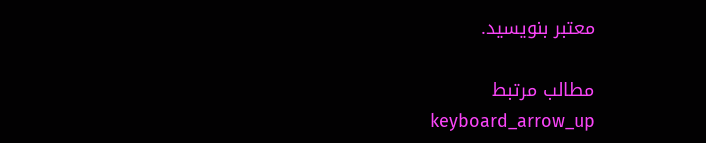معتبر بنویسید.

مطالب مرتبط
keyboard_arrow_up